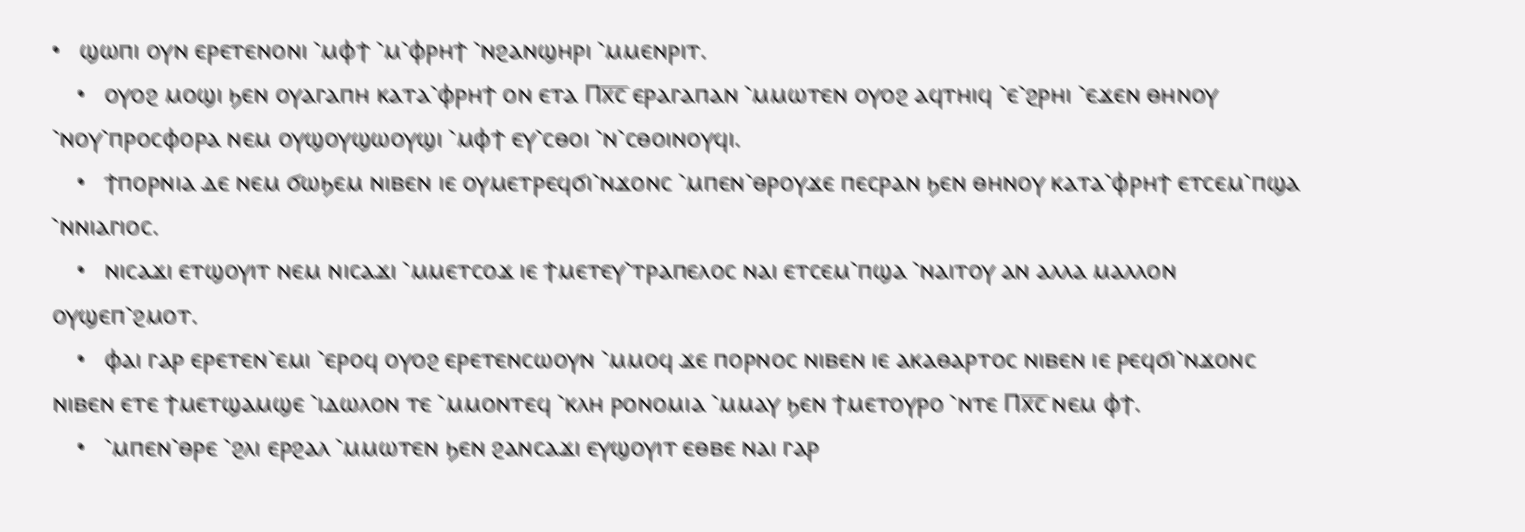•   ϣⲱⲡⲓ ⲟⲩⲛ ⲉⲣⲉⲧⲉⲛⲟⲛⲓ ⳿ⲙⲫϯ ⳿ⲙ⳿ⲫⲣⲏϯ ⳿ⲛϩⲁⲛϣⲏⲣⲓ ⳿ⲙⲙⲉⲛⲣⲓⲧ.
    •   ⲟⲩⲟϩ ⲙⲟϣⲓ ϧⲉⲛ ⲟⲩⲁⲅⲁⲡⲏ ⲕⲁⲧⲁ⳿ⲫⲣⲏϯ ⲟⲛ ⲉⲧⲁ Ⲡⲭ̅ⲥ̅ ⲉⲣⲁⲅⲁⲡⲁⲛ ⳿ⲙⲙⲱⲧⲉⲛ ⲟⲩⲟϩ ⲁϥⲧⲏⲓϥ ⳿ⲉ⳿ϩⲣⲏⲓ ⳿ⲉϫⲉⲛ ⲑⲏⲛⲟⲩ ⳿ⲛⲟⲩ⳿ⲡⲣⲟⲥⲫⲟⲣⲁ ⲛⲉⲙ ⲟⲩϣⲟⲩϣⲱⲟⲩϣⲓ ⳿ⲙⲫϯ ⲉⲩ⳿ⲥⲑⲟⲓ ⳿ⲛ⳿ⲥⲑⲟⲓⲛⲟⲩϥⲓ.
    •   ϯⲡⲟⲣⲛⲓⲁ ⲇⲉ ⲛⲉⲙ ϭⲱϧⲉⲙ ⲛⲓⲃⲉⲛ ⲓⲉ ⲟⲩⲙⲉⲧⲣⲉϥϭⲓ⳿ⲛϫⲟⲛⲥ ⳿ⲙⲡⲉⲛ⳿ⲑⲣⲟⲩϫⲉ ⲡⲉⲥⲣⲁⲛ ϧⲉⲛ ⲑⲏⲛⲟⲩ ⲕⲁⲧⲁ⳿ⲫⲣⲏϯ ⲉⲧⲥⲉⲙ⳿ⲡϣⲁ ⳿ⲛⲛⲓⲁⲅⲓⲟⲥ.
    •   ⲛⲓⲥⲁϫⲓ ⲉⲧϣⲟⲩⲓⲧ ⲛⲉⲙ ⲛⲓⲥⲁϫⲓ ⳿ⲙⲙⲉⲧⲥⲟϫ ⲓⲉ ϯⲙⲉⲧⲉⲩ⳿ⲧⲣⲁⲡⲉⲗⲟⲥ ⲛⲁⲓ ⲉⲧⲥⲉⲙ⳿ⲡϣⲁ ⳿ⲛⲁⲓⲧⲟⲩ ⲁⲛ ⲁⲗⲗⲁ ⲙⲁⲗⲗⲟⲛ ⲟⲩϣⲉⲡ⳿ϩⲙⲟⲧ.
    •   ⲫⲁⲓ ⲅⲁⲣ ⲉⲣⲉⲧⲉⲛ⳿ⲉⲙⲓ ⳿ⲉⲣⲟϥ ⲟⲩⲟϩ ⲉⲣⲉⲧⲉⲛⲥⲱⲟⲩⲛ ⳿ⲙⲙⲟϥ ϫⲉ ⲡⲟⲣⲛⲟⲥ ⲛⲓⲃⲉⲛ ⲓⲉ ⲁⲕⲁⲑⲁⲣⲧⲟⲥ ⲛⲓⲃⲉⲛ ⲓⲉ ⲣⲉϥϭⲓ⳿ⲛϫⲟⲛⲥ ⲛⲓⲃⲉⲛ ⲉⲧⲉ ϯⲙⲉⲧϣⲁⲙϣⲉ ⳿ⲓⲇⲱⲗⲟⲛ ⲧⲉ ⳿ⲙⲙⲟⲛⲧⲉϥ ⳿ⲕⲗⲏ ⲣⲟⲛⲟⲙⲓⲁ ⳿ⲙⲙⲁⲩ ϧⲉⲛ ϯⲙⲉⲧⲟⲩⲣⲟ ⳿ⲛⲧⲉ Ⲡⲭ̅ⲥ̅ ⲛⲉⲙ ⲫϯ.
    •   ⳿ⲙⲡⲉⲛ⳿ⲑⲣⲉ ⳿ϩⲗⲓ ⲉⲣϩⲁⲗ ⳿ⲙⲙⲱⲧⲉⲛ ϧⲉⲛ ϩⲁⲛⲥⲁϫⲓ ⲉⲩϣⲟⲩⲓⲧ ⲉⲑⲃⲉ ⲛⲁⲓ ⲅⲁⲣ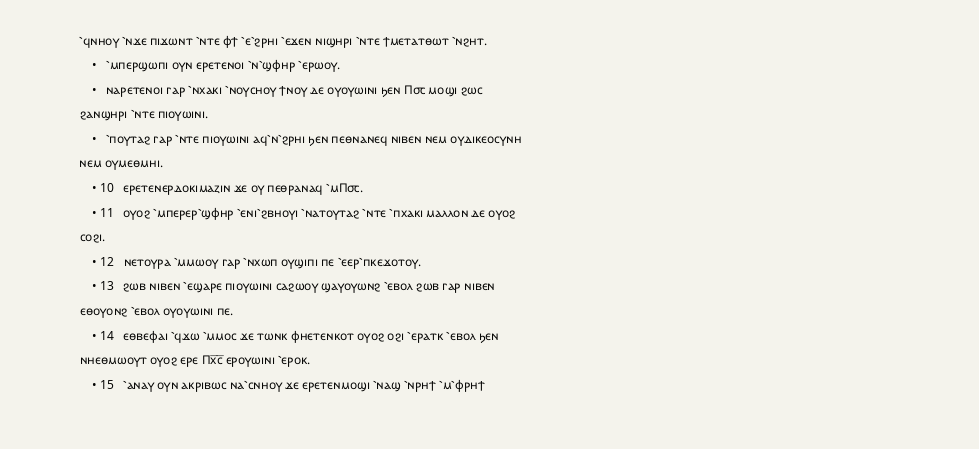⳿ϥⲛⲏⲟⲩ ⳿ⲛϫⲉ ⲡⲓϫⲱⲛⲧ ⳿ⲛⲧⲉ ⲫϯ ⳿ⲉ⳿ϩⲣⲏⲓ ⳿ⲉϫⲉⲛ ⲛⲓϣⲏⲣⲓ ⳿ⲛⲧⲉ ϯⲙⲉⲧⲁⲧⲑⲱⲧ ⳿ⲛϩⲏⲧ.
    •   ⳿ⲙⲡⲉⲣϣⲱⲡⲓ ⲟⲩⲛ ⲉⲣⲉⲧⲉⲛⲟⲓ ⳿ⲛ⳿ϣⲫⲏⲣ ⳿ⲉⲣⲱⲟⲩ.
    •   ⲛⲁⲣⲉⲧⲉⲛⲟⲓ ⲅⲁⲣ ⳿ⲛⲭⲁⲕⲓ ⳿ⲛⲟⲩⲥⲏⲟⲩ ϯⲛⲟⲩ ⲇⲉ ⲟⲩⲟⲩⲱⲓⲛⲓ ϧⲉⲛ Ⲡ⳪ ⲙⲟϣⲓ ϩⲱⲥ ϩⲁⲛϣⲏⲣⲓ ⳿ⲛⲧⲉ ⲡⲓⲟⲩⲱⲓⲛⲓ.
    •   ⳿ⲡⲟⲩⲧⲁϩ ⲅⲁⲣ ⳿ⲛⲧⲉ ⲡⲓⲟⲩⲱⲓⲛⲓ ⲁϥ⳿ⲛ⳿ϩⲣⲏⲓ ϧⲉⲛ ⲡⲉⲑⲛⲁⲛⲉϥ ⲛⲓⲃⲉⲛ ⲛⲉⲙ ⲟⲩⲇⲓⲕⲉⲟⲥⲩⲛⲏ ⲛⲉⲙ ⲟⲩⲙⲉⲑⲙⲏⲓ.
    • 10   ⲉⲣⲉⲧⲉⲛⲉⲣⲇⲟⲕⲓⲙⲁⲍⲓⲛ ϫⲉ ⲟⲩ ⲡⲉⲑⲣⲁⲛⲁϥ ⳿ⲙⲠ⳪.
    • 11   ⲟⲩⲟϩ ⳿ⲙⲡⲉⲣⲉⲣ⳿ϣⲫⲏⲣ ⳿ⲉⲛⲓ⳿ϩⲃⲏⲟⲩⲓ ⳿ⲛⲁⲧⲟⲩⲧⲁϩ ⳿ⲛⲧⲉ ⳿ⲡⲭⲁⲕⲓ ⲙⲁⲗⲗⲟⲛ ⲇⲉ ⲟⲩⲟϩ ⲥⲟϩⲓ.
    • 12   ⲛⲉⲧⲟⲩⲣⲁ ⳿ⲙⲙⲱⲟⲩ ⲅⲁⲣ ⳿ⲛⲭⲱⲡ ⲟⲩϣⲓⲡⲓ ⲡⲉ ⳿ⲉⲉⲣ⳿ⲡⲕⲉϫⲟⲧⲟⲩ.
    • 13   ϩⲱⲃ ⲛⲓⲃⲉⲛ ⳿ⲉϣⲁⲣⲉ ⲡⲓⲟⲩⲱⲓⲛⲓ ⲥⲁϩⲱⲟⲩ ϣⲁⲩⲟⲩⲱⲛϩ ⳿ⲉⲃⲟⲗ ϩⲱⲃ ⲅⲁⲣ ⲛⲓⲃⲉⲛ ⲉⲑⲟⲩⲟⲛϩ ⳿ⲉⲃⲟⲗ ⲟⲩⲟⲩⲱⲓⲛⲓ ⲡⲉ.
    • 14   ⲉⲑⲃⲉⲫⲁⲓ ⳿ϥϫⲱ ⳿ⲙⲙⲟⲥ ϫⲉ ⲧⲱⲛⲕ ⲫⲏⲉⲧⲉⲛⲕⲟⲧ ⲟⲩⲟϩ ⲟϩⲓ ⳿ⲉⲣⲁⲧⲕ ⳿ⲉⲃⲟⲗ ϧⲉⲛ ⲛⲏⲉⲑⲙⲱⲟⲩⲧ ⲟⲩⲟϩ ⲉⲣⲉ Ⲡⲭ̅ⲥ̅ ⲉⲣⲟⲩⲱⲓⲛⲓ ⳿ⲉⲣⲟⲕ.
    • 15   ⳿ⲁⲛⲁⲩ ⲟⲩⲛ ⲁⲕⲣⲓⲃⲱⲥ ⲛⲁ⳿ⲥⲛⲏⲟⲩ ϫⲉ ⲉⲣⲉⲧⲉⲛⲙⲟϣⲓ ⳿ⲛⲁϣ ⳿ⲛⲣⲏϯ ⳿ⲙ⳿ⲫⲣⲏϯ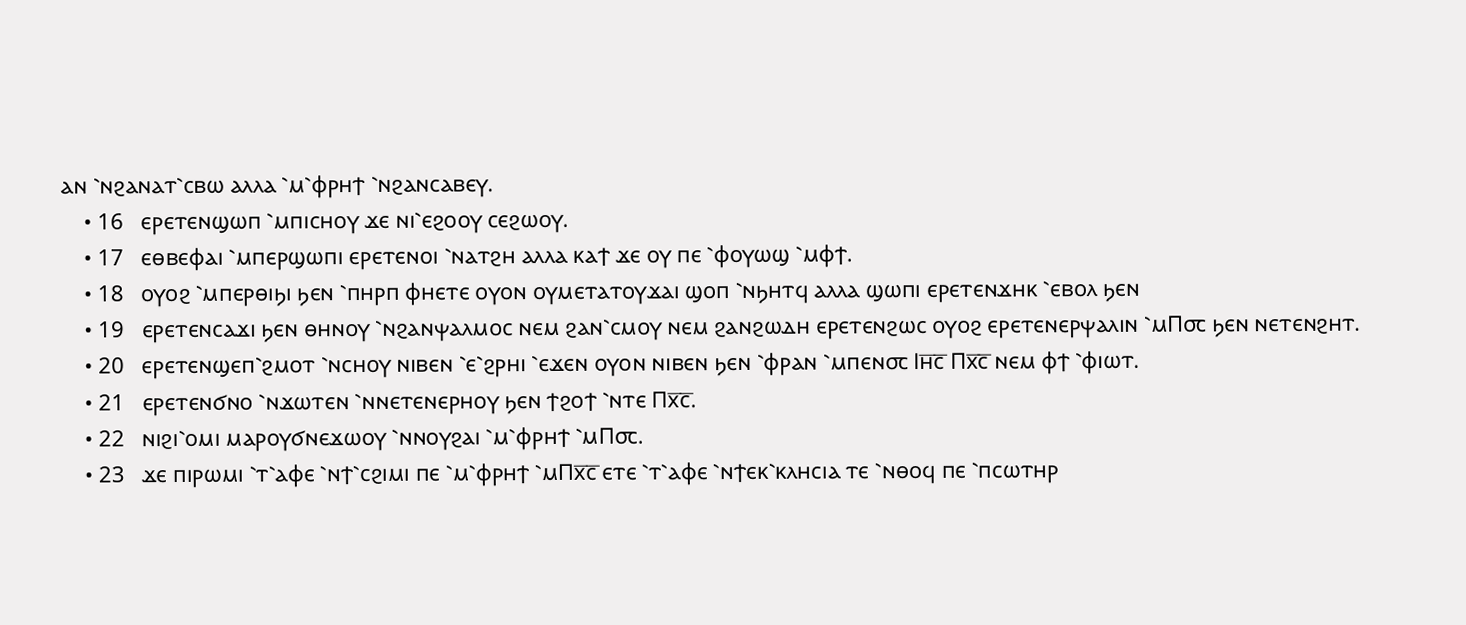ⲁⲛ ⳿ⲛϩⲁⲛⲁⲧ⳿ⲥⲃⲱ ⲁⲗⲗⲁ ⳿ⲙ⳿ⲫⲣⲏϯ ⳿ⲛϩⲁⲛⲥⲁⲃⲉⲩ.
    • 16   ⲉⲣⲉⲧⲉⲛϣⲱⲡ ⳿ⲙⲡⲓⲥⲏⲟⲩ ϫⲉ ⲛⲓ⳿ⲉϩⲟⲟⲩ ⲥⲉϩⲱⲟⲩ.
    • 17   ⲉⲑⲃⲉⲫⲁⲓ ⳿ⲙⲡⲉⲣϣⲱⲡⲓ ⲉⲣⲉⲧⲉⲛⲟⲓ ⳿ⲛⲁⲧϩⲏ ⲁⲗⲗⲁ ⲕⲁϯ ϫⲉ ⲟⲩ ⲡⲉ ⳿ⲫⲟⲩⲱϣ ⳿ⲙⲫϯ.
    • 18   ⲟⲩⲟϩ ⳿ⲙⲡⲉⲣⲑⲓϧⲓ ϧⲉⲛ ⳿ⲡⲏⲣⲡ ⲫⲏⲉⲧⲉ ⲟⲩⲟⲛ ⲟⲩⲙⲉⲧⲁⲧⲟⲩϫⲁⲓ ϣⲟⲡ ⳿ⲛϧⲏⲧϥ ⲁⲗⲗⲁ ϣⲱⲡⲓ ⲉⲣⲉⲧⲉⲛϫⲏⲕ ⳿ⲉⲃⲟⲗ ϧⲉⲛ
    • 19   ⲉⲣⲉⲧⲉⲛⲥⲁϫⲓ ϧⲉⲛ ⲑⲏⲛⲟⲩ ⳿ⲛϩⲁⲛⲯⲁⲗⲙⲟⲥ ⲛⲉⲙ ϩⲁⲛ⳿ⲥⲙⲟⲩ ⲛⲉⲙ ϩⲁⲛϩⲱⲇⲏ ⲉⲣⲉⲧⲉⲛϩⲱⲥ ⲟⲩⲟϩ ⲉⲣⲉⲧⲉⲛⲉⲣⲯⲁⲗⲓⲛ ⳿ⲙⲠ⳪ ϧⲉⲛ ⲛⲉⲧⲉⲛϩⲏⲧ.
    • 20   ⲉⲣⲉⲧⲉⲛϣⲉⲡ⳿ϩⲙⲟⲧ ⳿ⲛⲥⲏⲟⲩ ⲛⲓⲃⲉⲛ ⳿ⲉ⳿ϩⲣⲏⲓ ⳿ⲉϫⲉⲛ ⲟⲩⲟⲛ ⲛⲓⲃⲉⲛ ϧⲉⲛ ⳿ⲫⲣⲁⲛ ⳿ⲙⲡⲉⲛ⳪ Ⲓⲏ̅ⲥ̅ Ⲡⲭ̅ⲥ̅ ⲛⲉⲙ ⲫϯ ⳿ⲫⲓⲱⲧ.
    • 21   ⲉⲣⲉⲧⲉⲛϭⲛⲟ ⳿ⲛϫⲱⲧⲉⲛ ⳿ⲛⲛⲉⲧⲉⲛⲉⲣⲏⲟⲩ ϧⲉⲛ ϯϩⲟϯ ⳿ⲛⲧⲉ Ⲡⲭ̅ⲥ̅.
    • 22   ⲛⲓϩⲓ⳿ⲟⲙⲓ ⲙⲁⲣⲟⲩϭⲛⲉϫⲱⲟⲩ ⳿ⲛⲛⲟⲩϩⲁⲓ ⳿ⲙ⳿ⲫⲣⲏϯ ⳿ⲙⲠ⳪.
    • 23   ϫⲉ ⲡⲓⲣⲱⲙⲓ ⳿ⲧ⳿ⲁⲫⲉ ⳿ⲛϯ⳿ⲥϩⲓⲙⲓ ⲡⲉ ⳿ⲙ⳿ⲫⲣⲏϯ ⳿ⲙⲠⲭ̅ⲥ̅ ⲉⲧⲉ ⳿ⲧ⳿ⲁⲫⲉ ⳿ⲛϯⲉⲕ⳿ⲕⲗⲏⲥⲓⲁ ⲧⲉ ⳿ⲛⲑⲟϥ ⲡⲉ ⳿ⲡⲥⲱⲧⲏⲣ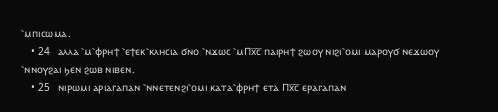⳿ⲙⲡⲓⲥⲱⲙⲁ.
    • 24   ⲁⲗⲗⲁ ⳿ⲙ⳿ⲫⲣⲏϯ ⳿ⲉϯⲉⲕ⳿ⲕⲗⲏⲥⲓⲁ ϭⲛⲟ ⳿ⲛϫⲱⲥ ⳿ⲙⲠⲭ̅ⲥ̅ ⲡⲁⲓⲣⲏϯ ϩⲱⲟⲩ ⲛⲓϩⲓ⳿ⲟⲙⲓ ⲙⲁⲣⲟⲩϭ ⲛⲉϫⲱⲟⲩ ⳿ⲛⲛⲟⲩϩⲁⲓ ϧⲉⲛ ϩⲱⲃ ⲛⲓⲃⲉⲛ.
    • 25   ⲛⲓⲣⲱⲙⲓ ⲁⲣⲓⲁⲅⲁⲡⲁⲛ ⳿ⲛⲛⲉⲧⲉⲛϩⲓ⳿ⲟⲙⲓ ⲕⲁⲧⲁ⳿ⲫⲣⲏϯ ⲉⲧⲁ Ⲡⲭ̅ⲥ̅ ⲉⲣⲁⲅⲁⲡⲁⲛ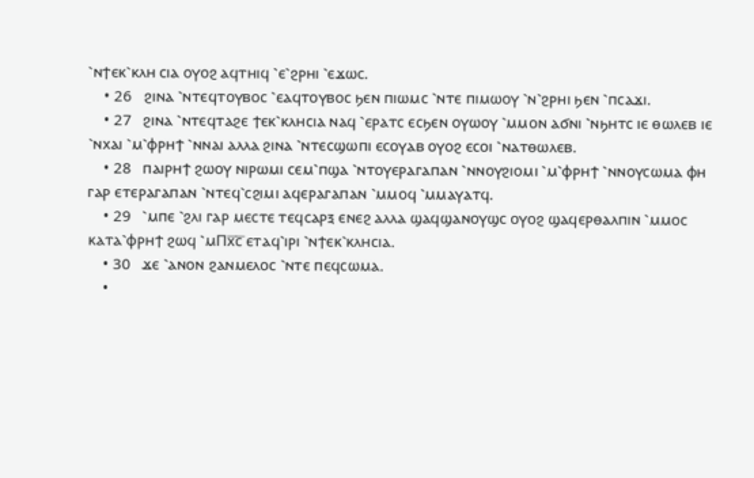⳿ⲛϯⲉⲕ⳿ⲕⲗⲏ ⲥⲓⲁ ⲟⲩⲟϩ ⲁϥⲧⲏⲓϥ ⳿ⲉ⳿ϩⲣⲏⲓ ⳿ⲉϫⲱⲥ.
    • 26   ϩⲓⲛⲁ ⳿ⲛⲧⲉϥⲧⲟⲩⲃⲟⲥ ⳿ⲉⲁϥⲧⲟⲩⲃⲟⲥ ϧⲉⲛ ⲡⲓⲱⲙⲥ ⳿ⲛⲧⲉ ⲡⲓⲙⲱⲟⲩ ⳿ⲛ⳿ϩⲣⲏⲓ ϧⲉⲛ ⳿ⲡⲥⲁϫⲓ.
    • 27   ϩⲓⲛⲁ ⳿ⲛⲧⲉϥⲧⲁϩⲉ ϯⲉⲕ⳿ⲕⲗⲏⲥⲓⲁ ⲛⲁϥ ⳿ⲉⲣⲁⲧⲥ ⲉⲥϧⲉⲛ ⲟⲩⲱⲟⲩ ⳿ⲙⲙⲟⲛ ⲁϭⲛⲓ ⳿ⲛϧⲏⲧⲥ ⲓⲉ ⲑⲱⲗⲉⲃ ⲓⲉ ⳿ⲛⲭⲁⲓ ⳿ⲙ⳿ⲫⲣⲏϯ ⳿ⲛⲛⲁⲓ ⲁⲗⲗⲁ ϩⲓⲛⲁ ⳿ⲛⲧⲉⲥϣⲱⲡⲓ ⲉⲥⲟⲩⲁⲃ ⲟⲩⲟϩ ⲉⲥⲟⲓ ⳿ⲛⲁⲧⲑⲱⲗⲉⲃ.
    • 28   ⲡⲁⲓⲣⲏϯ ϩⲱⲟⲩ ⲛⲓⲣⲱⲙⲓ ⲥⲉⲙ⳿ⲡϣⲁ ⳿ⲛⲧⲟⲩⲉⲣⲁⲅⲁⲡⲁⲛ ⳿ⲛⲛⲟⲩϩⲓⲟⲙⲓ ⳿ⲙ⳿ⲫⲣⲏϯ ⳿ⲛⲛⲟⲩⲥⲱⲙⲁ ⲫⲏ ⲅⲁⲣ ⲉⲧⲉⲣⲁⲅⲁⲡⲁⲛ ⳿ⲛⲧⲉϥ⳿ⲥϩⲓⲙⲓ ⲁϥⲉⲣⲁⲅⲁⲡⲁⲛ ⳿ⲙⲙⲟϥ ⳿ⲙⲙⲁⲩⲁⲧϥ.
    • 29   ⳿ⲙⲡⲉ ⳿ϩⲗⲓ ⲅⲁⲣ ⲙⲉⲥⲧⲉ ⲧⲉϥⲥⲁⲣⲝ ⲉⲛⲉϩ ⲁⲗⲗⲁ ϣⲁϥϣⲁⲛⲟⲩϣⲥ ⲟⲩⲟϩ ϣⲁϥⲉⲣⲑⲁⲗⲡⲓⲛ ⳿ⲙⲙⲟⲥ ⲕⲁⲧⲁ⳿ⲫⲣⲏϯ ϩⲱϥ ⳿ⲙⲠⲭ̅ⲥ̅ ⲉⲧⲁϥ⳿ⲓⲣⲓ ⳿ⲛϯⲉⲕ⳿ⲕⲗⲏⲥⲓⲁ.
    • 30   ϫⲉ ⳿ⲁⲛⲟⲛ ϩⲁⲛⲙⲉⲗⲟⲥ ⳿ⲛⲧⲉ ⲡⲉϥⲥⲱⲙⲁ.
    •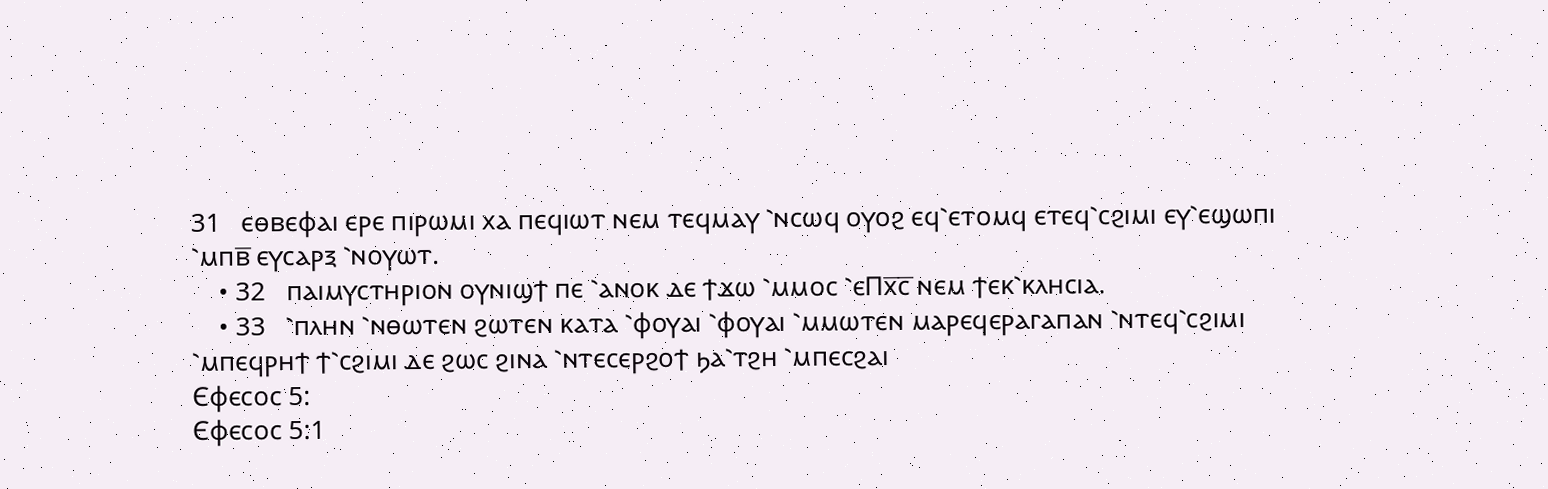31   ⲉⲑⲃⲉⲫⲁⲓ ⲉⲣⲉ ⲡⲓⲣⲱⲙⲓ ⲭⲁ ⲡⲉϥⲓⲱⲧ ⲛⲉⲙ ⲧⲉϥⲙⲁⲩ ⳿ⲛⲥⲱϥ ⲟⲩⲟϩ ⲉϥ⳿ⲉⲧⲟⲙϥ ⲉⲧⲉϥ⳿ⲥϩⲓⲙⲓ ⲉⲩ⳿ⲉϣⲱⲡⲓ ⳿ⲙⲡⲃ̅ ⲉⲩⲥⲁⲣⲝ ⳿ⲛⲟⲩⲱⲧ.
    • 32   ⲡⲁⲓⲙⲩⲥⲧⲏⲣⲓⲟⲛ ⲟⲩⲛⲓϣϯ ⲡⲉ ⳿ⲁⲛⲟⲕ ⲇⲉ ϯϫⲱ ⳿ⲙⲙⲟⲥ ⳿ⲉⲠⲭ̅ⲥ̅ ⲛⲉⲙ ϯⲉⲕ⳿ⲕⲗⲏⲥⲓⲁ.
    • 33   ⳿ⲡⲗⲏⲛ ⳿ⲛⲑⲱⲧⲉⲛ ϩⲱⲧⲉⲛ ⲕⲁⲧⲁ ⳿ⲫⲟⲩⲁⲓ ⳿ⲫⲟⲩⲁⲓ ⳿ⲙⲙⲱⲧⲉⲛ ⲙⲁⲣⲉϥⲉⲣⲁⲅⲁⲡⲁⲛ ⳿ⲛⲧⲉϥ⳿ⲥϩⲓⲙⲓ ⳿ⲙⲡⲉϥⲣⲏϯ ϯ⳿ⲥϩⲓⲙⲓ ⲇⲉ ϩⲱⲥ ϩⲓⲛⲁ ⳿ⲛⲧⲉⲥⲉⲣϩⲟϯ ϧⲁ⳿ⲧϩⲏ ⳿ⲙⲡⲉⲥϩⲁⲓ
Ⲉⲫⲉⲥⲟⲥ 5:
Ⲉⲫⲉⲥⲟⲥ 5:1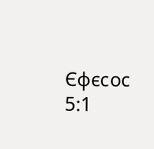Ⲉⲫⲉⲥⲟⲥ 5:1